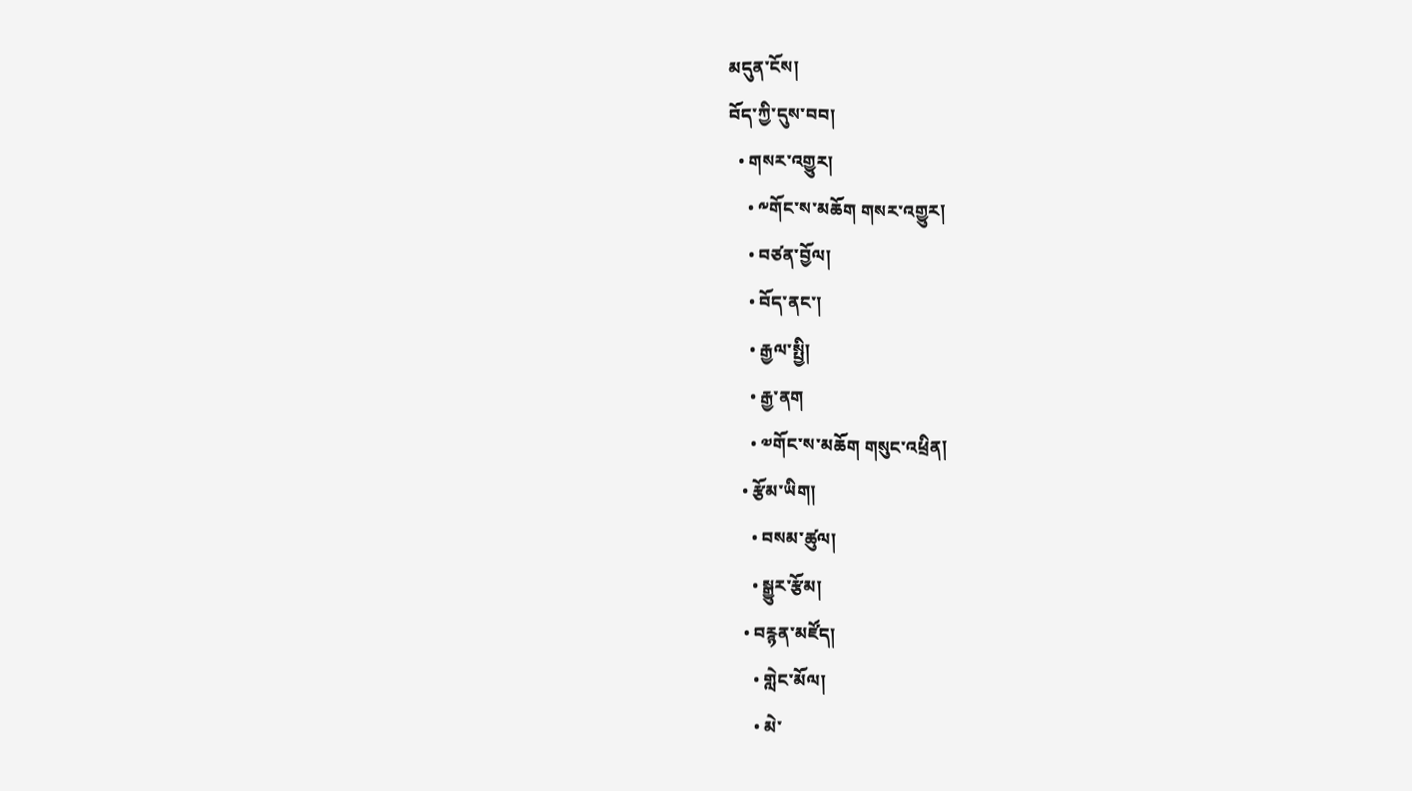མདུན་ངོས།
བོད་ཀྱི་དུས་བབ།
  • གསར་འགྱུར།
    • ༸གོང་ས་མཆོག གསར་འགྱུར།
    • བཙན་བྱོལ།
    • བོད་ནང་།
    • རྒྱལ་སྤྱི།
    • རྒྱ་ནག
    • ༧གོང་ས་མཆོག གསུང་འཕྲིན།
  • རྩོམ་ཡིག།
    • བསམ་ཚུལ།
    • སྒྱུར་རྩོམ།
  • བརྙན་མཛོད།
    • གླེང་མོལ།
    • མེ་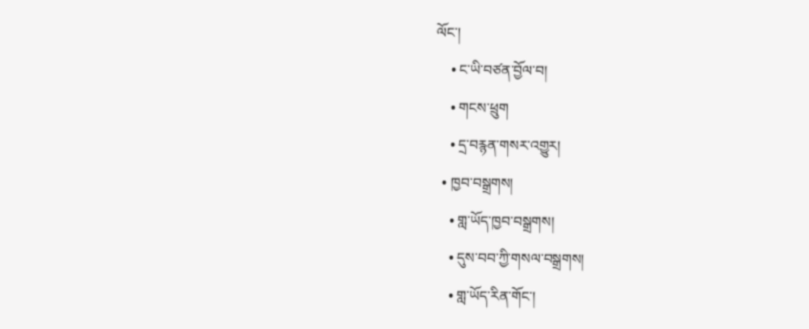ལོང་།
    • ང་ཡི་བཙན་བྱོལ་བ།
    • གངས་ཕྲུག
    • དྲ་བརྙན་གསར་འགྱུར།
  • ཁྱབ་བསྒྲགས།
    • གླ་ཡོད་ཁྱབ་བསྒྲགས།
    • དུས་བབ་ཀྱི་གསལ་བསྒྲགས།
    • གླ་ཡོད་རིན་གོང་།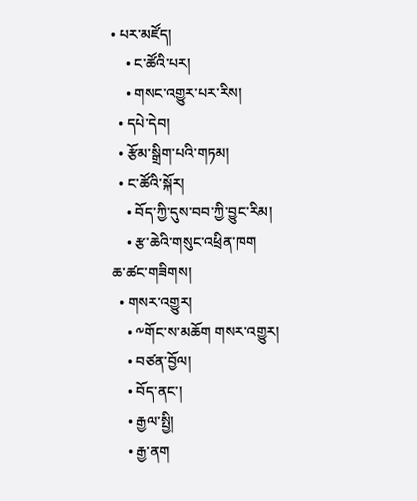• པར་མཛོད།
    • ང་ཚོའི་པར།
    • གསང་འགྱུར་པར་རིས།
  • དཔེ་དེབ།
  • རྩོམ་སྒྲིག་པའི་གཏམ།
  • ང་ཚོའི་སྐོར།
    • བོད་ཀྱི་དུས་བབ་ཀྱི་བྱུང་རིམ།
    • རྩ་ཆེའི་གསུང་འཕྲིན་ཁག
ཆ་ཚང་གཟིགས།
  • གསར་འགྱུར།
    • ༸གོང་ས་མཆོག གསར་འགྱུར།
    • བཙན་བྱོལ།
    • བོད་ནང་།
    • རྒྱལ་སྤྱི།
    • རྒྱ་ནག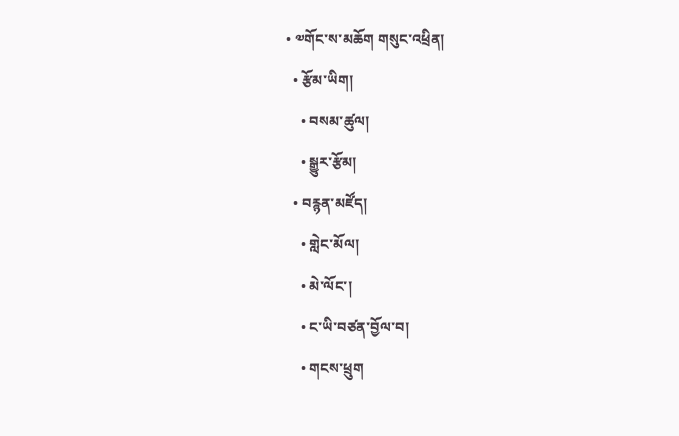• ༧གོང་ས་མཆོག གསུང་འཕྲིན།
  • རྩོམ་ཡིག།
    • བསམ་ཚུལ།
    • སྒྱུར་རྩོམ།
  • བརྙན་མཛོད།
    • གླེང་མོལ།
    • མེ་ལོང་།
    • ང་ཡི་བཙན་བྱོལ་བ།
    • གངས་ཕྲུག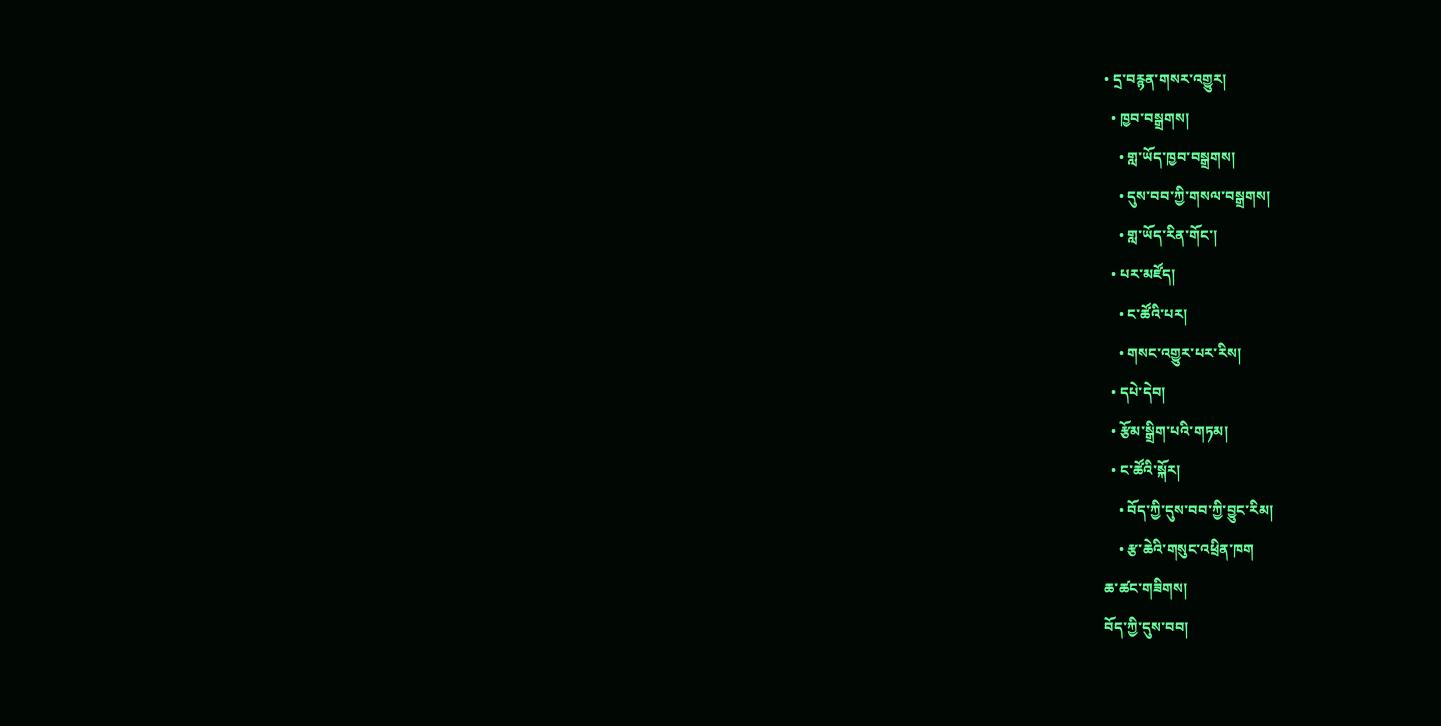• དྲ་བརྙན་གསར་འགྱུར།
  • ཁྱབ་བསྒྲགས།
    • གླ་ཡོད་ཁྱབ་བསྒྲགས།
    • དུས་བབ་ཀྱི་གསལ་བསྒྲགས།
    • གླ་ཡོད་རིན་གོང་།
  • པར་མཛོད།
    • ང་ཚོའི་པར།
    • གསང་འགྱུར་པར་རིས།
  • དཔེ་དེབ།
  • རྩོམ་སྒྲིག་པའི་གཏམ།
  • ང་ཚོའི་སྐོར།
    • བོད་ཀྱི་དུས་བབ་ཀྱི་བྱུང་རིམ།
    • རྩ་ཆེའི་གསུང་འཕྲིན་ཁག
ཆ་ཚང་གཟིགས།
བོད་ཀྱི་དུས་བབ།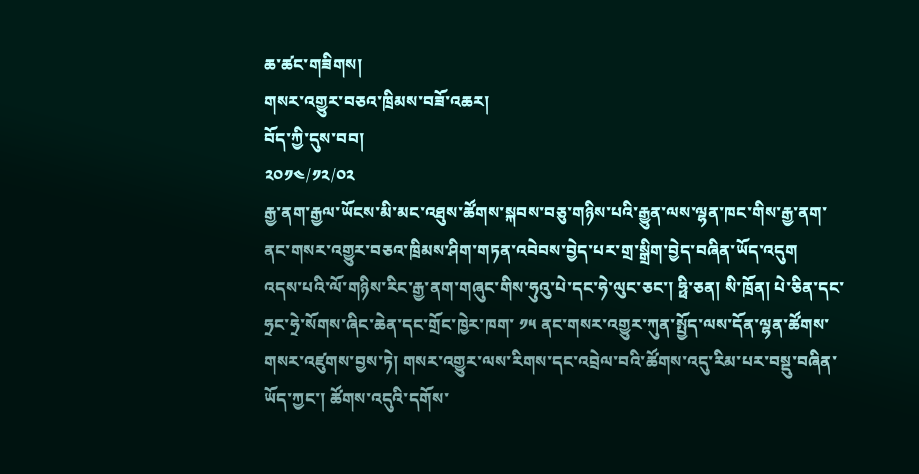ཆ་ཚང་གཟིགས།
གསར་འགྱུར་བཅའ་ཁྲིམས་བཟོ་འཆར།
བོད་ཀྱི་དུས་བབ།
༢༠༡༤/༡༢/༠༢
རྒྱ་ནག་རྒྱལ་ཡོངས་མི་མང་འཐུས་ཚོགས་སྐབས་བཅུ་གཉིས་པའི་རྒྱུན་ལས་ལྷན་ཁང་གིས་རྒྱ་ནག་ནང་གསར་འགྱུར་བཅའ་ཁྲིམས་ཤིག་གཏན་འབེབས་བྱེད་པར་གྲ་སྒྲིག་བྱེད་བཞིན་ཡོད་འདུག
འདས་པའི་ལོ་གཉིས་རིང་རྒྱ་ནག་གཞུང་གིས་ཧུའུ་པེ་དང་ཧེ་ལུང་ཅང་། ཧྥི་ཅན། སི་ཁྲོན། པེ་ཅིན་དང་ཧྲང་ཧྲེ་སོགས་ཞིང་ཆེན་དང་གྲོང་ཁྱེར་ཁག་ ༡༥ ནང་གསར་འགྱུར་ཀུན་སྤྱོད་ལས་དོན་ལྷན་ཚོགས་གསར་འཛུགས་བྱས་ཏེ། གསར་འགྱུར་ལས་རིགས་དང་འབྲེལ་བའི་ཚོགས་འདུ་རིམ་པར་བསྡུ་བཞིན་ཡོད་ཀྱང་། ཚོགས་འདུའི་དགོས་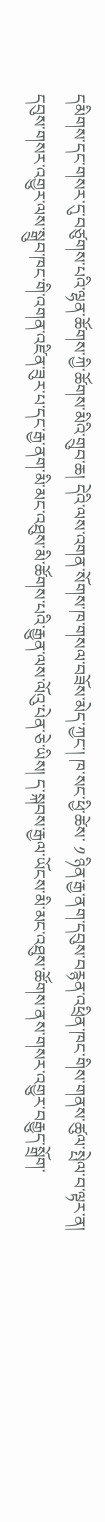དམིགས་དང་གསར་དུ་བཙུགས་པའི་ལྷན་ཚོགས་ཀྱི་ཚོགས་མིའི་གྲུབ་ཆ། དེའི་ལས་འགན་སོགས་ཁ་གསལ་བཟོས་མེད་ཀྱང་། ཁ་སང་ཕྱི་ཚེས་ ༡ ཉིན་རྒྱ་ནག་དབུས་བརྙན་འཕྲིན་ཁང་གིས་གནས་ཚུལ་སྤེལ་བ་ལྟར་ན། དབུས་གསར་འགྱུར་ལས་སྒྲུབ་ཁང་གི་འགན་འཛིན་ཟུར་པ་དང་རྒྱ་ནག་མི་མང་འཐུས་མི་ཚོགས་པའི་རྒྱུན་ལས་ལོའུ་པེན་ཅེ་ཡིས། ད་སྐབས་རྒྱལ་ཡོངས་མི་མང་འཐུས་ཚོགས་ནས་གསར་འགྱུར་བརྒྱུད་སྒྲོག་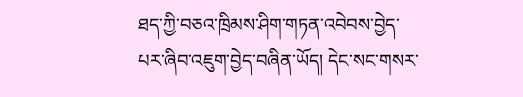ཐད་ཀྱི་བཅའ་ཁྲིམས་ཤིག་གཏན་འབེབས་བྱེད་པར་ཞིབ་འཇུག་བྱེད་བཞིན་ཡོད། དེང་སང་གསར་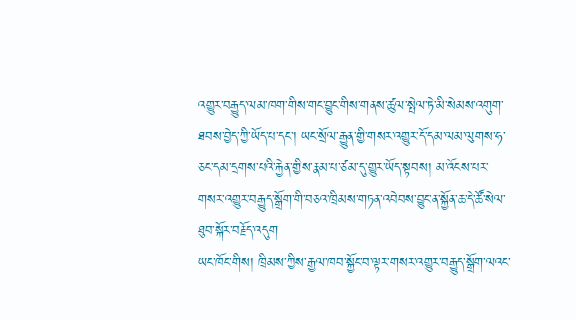འགྱུར་བརྒྱུད་ལམ་ཁག་གིས་གང་བྱུང་གིས་གནས་ཚུལ་སྤེལ་ཏེ་མི་སེམས་འགུག་ཐབས་བྱེད་ཀྱི་ཡོད་པ་དང་། ཡང་སྲོལ་རྒྱུན་གྱི་གསར་འགྱུར་དོ་དམ་ལམ་ལུགས་ཧ་ཅང་དམ་དྲགས་པའི་རྐྱེན་གྱིས་རྣམ་པ་ཙམ་དུ་གྱུར་ཡོད་སྟབས། མ་འོངས་པར་གསར་འགྱུར་བརྒྱུད་སྒྲོག་གི་བཅའ་ཁྲིམས་གཏན་འབེབས་བྱུང་ན་སྐྱོན་ཆ་དེ་ཚོ་སེལ་ཐུབ་སྐོར་བརྗོད་འདུག
ཡང་ཁོང་གིས། ཁྲིམས་ཀྱིས་རྒྱལ་ཁབ་སྐྱོང་བ་ལྟར་གསར་འགྱུར་བརྒྱུད་སྒྲོག་ལའང་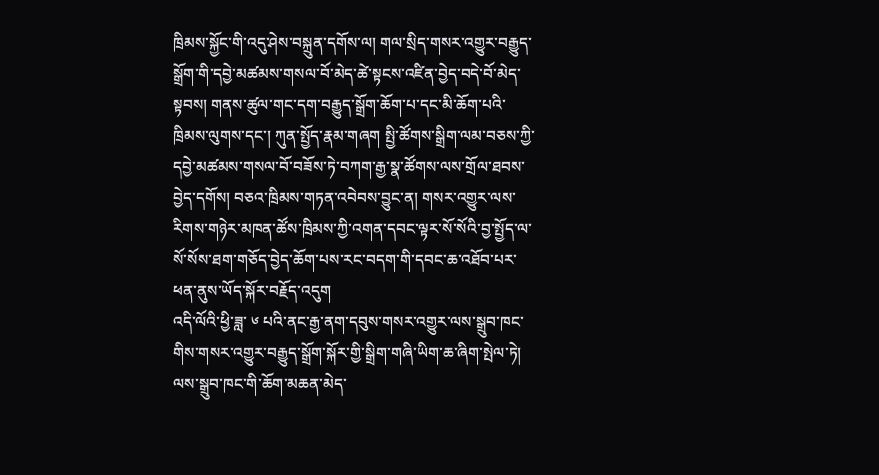ཁྲིམས་སྐྱོང་གི་འདུ་ཤེས་བསྐྲུན་དགོས་ལ། གལ་སྲིད་གསར་འགྱུར་བརྒྱུད་སྒྲོག་གི་དབྱེ་མཚམས་གསལ་བོ་མེད་ཚེ་སྟངས་འཛིན་བྱེད་བདེ་བོ་མེད་སྟབས། གནས་ཚུལ་གང་དག་བརྒྱུད་སྒྲོག་ཆོག་པ་དང་མི་ཆོག་པའི་ཁྲིམས་ལུགས་དང་། ཀུན་སྤྱོད་རྣམ་གཞག སྤྱི་ཚོགས་སྒྲིག་ལམ་བཅས་ཀྱི་དབྱེ་མཚམས་གསལ་བོ་བཟོས་ཏེ་བཀག་རྒྱ་སྣ་ཚོགས་ལས་གྲོལ་ཐབས་བྱེད་དགོས། བཅའ་ཁྲིམས་གཏན་འབེབས་བྱུང་ན། གསར་འགྱུར་ལས་རིགས་གཉེར་མཁན་ཚོས་ཁྲིམས་ཀྱི་འགན་དབང་ལྟར་སོ་སོའི་བྱ་སྤྱོད་ལ་སོ་སོས་ཐག་གཅོད་བྱེད་ཆོག་པས་རང་བདག་གི་དབང་ཆ་འཐོབ་པར་ཕན་ནུས་ཡོད་སྐོར་བརྗོད་འདུག
འདི་ལོའི་ཕྱི་ཟླ་ ༦ པའི་ནང་རྒྱ་ནག་དབུས་གསར་འགྱུར་ལས་སྒྲུབ་ཁང་གིས་གསར་འགྱུར་བརྒྱུད་སྒྲོག་སྐོར་གྱི་སྒྲིག་གཞི་ཡིག་ཆ་ཞིག་སྤེལ་ཏེ། ལས་སྒྲུབ་ཁང་གི་ཆོག་མཆན་མེད་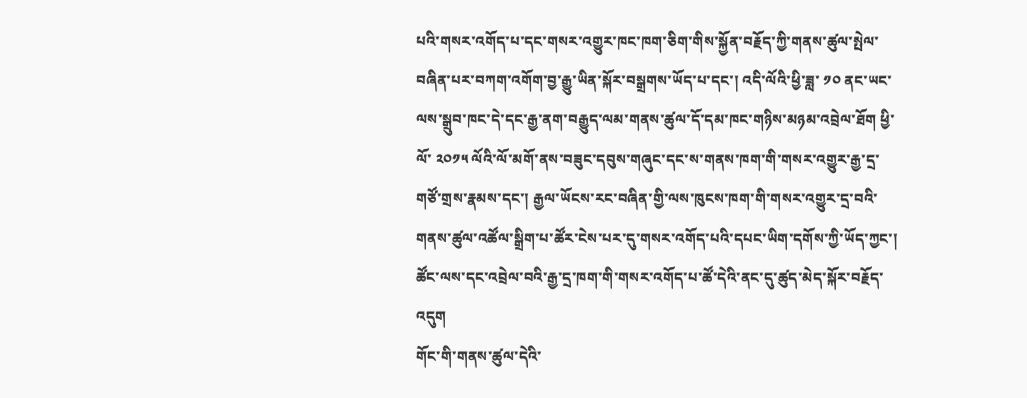པའི་གསར་འགོད་པ་དང་གསར་འགྱུར་ཁང་ཁག་ཅིག་གིས་སྐྱོན་བརྗོད་ཀྱི་གནས་ཚུལ་སྤེལ་བཞིན་པར་བཀག་འགོག་བྱ་རྒྱུ་ཡིན་སྐོར་བསྒྲགས་ཡོད་པ་དང་། འདི་ལོའི་ཕྱི་ཟླ་ ༡༠ ནང་ཡང་ལས་སྒྲུབ་ཁང་དེ་དང་རྒྱ་ནག་བརྒྱུད་ལམ་གནས་ཚུལ་དོ་དམ་ཁང་གཉིས་མཉམ་འབྲེལ་ཐོག ཕྱི་ལོ་ ༢༠༡༥ ལོའི་ལོ་མགོ་ནས་བཟུང་དབུས་གཞུང་དང་ས་གནས་ཁག་གི་གསར་འགྱུར་རྒྱ་དྲ་གཙོ་གྲས་རྣམས་དང་། རྒྱལ་ཡོངས་རང་བཞིན་གྱི་ལས་ཁུངས་ཁག་གི་གསར་འགྱུར་དྲ་བའི་གནས་ཚུལ་འཚོལ་སྒྲིག་པ་ཚོར་ངེས་པར་དུ་གསར་འགོད་པའི་དཔང་ཡིག་དགོས་ཀྱི་ཡོད་ཀྱང་། ཚོང་ལས་དང་འབྲེལ་བའི་རྒྱ་དྲ་ཁག་གི་གསར་འགོད་པ་ཚོ་དེའི་ནང་དུ་ཚུད་མེད་སྐོར་བརྗོད་འདུག
གོང་གི་གནས་ཚུལ་དེའི་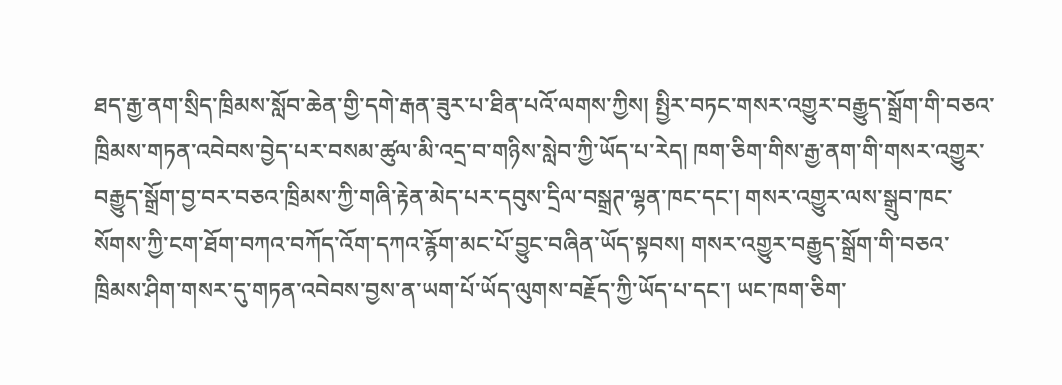ཐད་རྒྱ་ནག་སྲིད་ཁྲིམས་སློབ་ཆེན་གྱི་དགེ་རྒན་ཟུར་པ་ཐིན་པའོ་ལགས་ཀྱིས། སྤྱིར་བཏང་གསར་འགྱུར་བརྒྱུད་སྒྲོག་གི་བཅའ་ཁྲིམས་གཏན་འབེབས་བྱེད་པར་བསམ་ཚུལ་མི་འདྲ་བ་གཉིས་སླེབ་ཀྱི་ཡོད་པ་རེད། ཁག་ཅིག་གིས་རྒྱ་ནག་གི་གསར་འགྱུར་བརྒྱུད་སྒྲོག་བྱ་བར་བཅའ་ཁྲིམས་ཀྱི་གཞི་རྟེན་མེད་པར་དབུས་དྲིལ་བསྒྲཊ་ལྷན་ཁང་དང་། གསར་འགྱུར་ལས་སྒྲུབ་ཁང་སོགས་ཀྱི་ངག་ཐོག་བཀའ་བཀོད་འོག་དཀའ་རྙོག་མང་པོ་བྱུང་བཞིན་ཡོད་སྟབས། གསར་འགྱུར་བརྒྱུད་སྒྲོག་གི་བཅའ་ཁྲིམས་ཤིག་གསར་དུ་གཏན་འབེབས་བྱས་ན་ཡག་པོ་ཡོད་ལུགས་བརྗོད་ཀྱི་ཡོད་པ་དང་། ཡང་ཁག་ཅིག་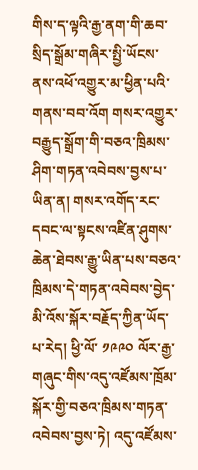གིས་ད་ལྟའི་རྒྱ་ནག་གི་ཆབ་སྲིད་སྒྲོམ་གཞིར་སྤྱི་ཡོངས་ནས་འཕོ་འགྱུར་མ་ཕྱིན་པའི་གནས་བབ་འོག གསར་འགྱུར་བརྒྱུད་སྒྲོག་གི་བཅའ་ཁྲིམས་ཤིག་གཏན་འབེབས་བྱས་པ་ཡིན་ན། གསར་འགོད་རང་དབང་ལ་སྟངས་འཛིན་ཤུགས་ཆེན་ཐེབས་རྒྱུ་ཡིན་པས་བཅའ་ཁྲིམས་དེ་གཏན་འབེབས་བྱེད་མི་འོས་སྐོར་བརྗོད་ཀྱིན་ཡོད་པ་རེད། ཕྱི་ལོ་ ༡༩༩༠ ལོར་རྒྱ་གཞུང་གིས་འདུ་འཛོམས་ཁྲོམ་སྐོར་གྱི་བཅའ་ཁྲིམས་གཏན་འབེབས་བྱས་ཏེ། འདུ་འཛོམས་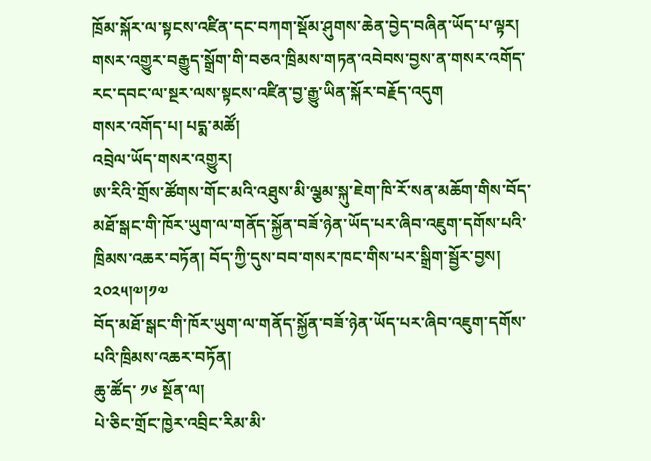ཁྲོམ་སྐོར་ལ་སྟངས་འཛིན་དང་བཀག་སྡོམ་ཤུགས་ཆེན་བྱེད་བཞིན་ཡོད་པ་ལྟར། གསར་འགྱུར་བརྒྱུད་སྒྲོག་གི་བཅའ་ཁྲིམས་གཏན་འབེབས་བྱས་ན་གསར་འགོད་རང་དབང་ལ་སྔར་ལས་སྟངས་འཛིན་བྱ་རྒྱུ་ཡིན་སྐོར་བརྗོད་འདུག
གསར་འགོད་པ། པདྨ་མཚོ།
འབྲེལ་ཡོད་གསར་འགྱུར།
ཨ་རིའི་གྲོས་ཚོགས་གོང་མའི་འཐུས་མི་ལྕམ་སྐུ་ཇེག་ཁི་རོ་སན་མཆོག་གིས་བོད་མཐོ་སྒང་གི་ཁོར་ཡུག་ལ་གནོད་སྐྱོན་བཟོ་ཉེན་ཡོད་པར་ཞིབ་འཇུག་དགོས་པའི་ཁྲིམས་འཆར་བཏོན། བོད་ཀྱི་དུས་བབ་གསར་ཁང་གིས་པར་སྒྲིག་སྦྱོར་བྱས། ༢༠༢༥།༧།༡༧
བོད་མཐོ་སྒང་གི་ཁོར་ཡུག་ལ་གནོད་སྐྱོན་བཟོ་ཉེན་ཡོད་པར་ཞིབ་འཇུག་དགོས་པའི་ཁྲིམས་འཆར་བཏོན།
ཆུ་ཚོད་ ༡༦ སྔོན་ལ།
པེ་ཅིང་གྲོང་ཁྱེར་འབྲིང་རིམ་མི་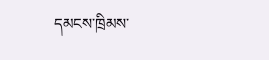དམངས་ཁྲིམས་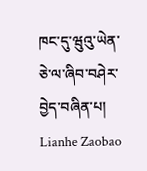ཁང་དུ་ཝུའུ་ཡེན་ཅེ་ལ་ཞིབ་བཤེར་བྱེད་བཞིན་པ། Lianhe Zaobao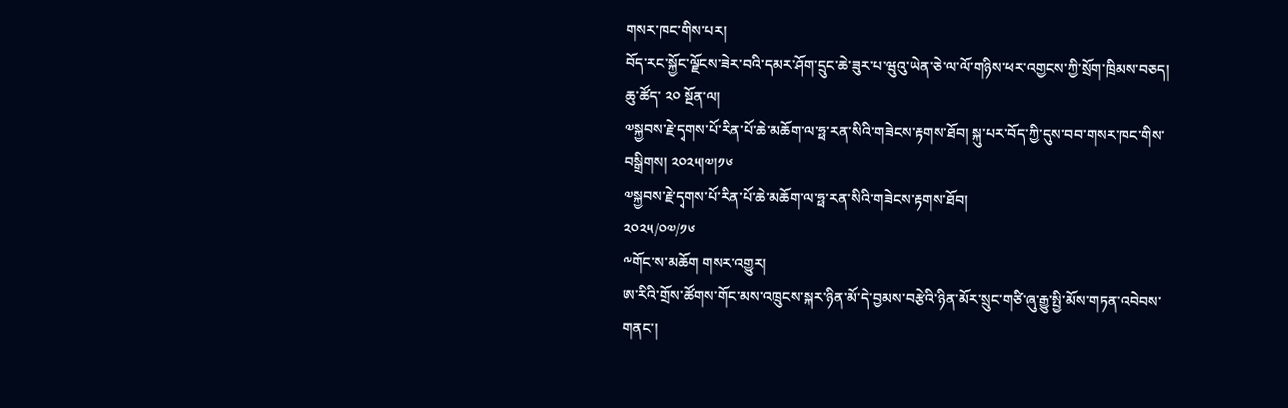གསར་ཁང་གིས་པར།
བོད་རང་སྐྱོང་ལྗོངས་ཟེར་བའི་དམར་ཤོག་དྲུང་ཆེ་ཟུར་པ་ཝུའུ་ཡེན་ཅེ་ལ་ལོ་གཉིས་ཕར་འགྱངས་ཀྱི་སྲོག་ཁྲིམས་བཅད།
ཆུ་ཚོད་ ༢༠ སྔོན་ལ།
༧སྐྱབས་རྗེ་དྭགས་པོ་རིན་པོ་ཆེ་མཆོག་ལ་ཧྥ་རན་སིའི་གཟེངས་རྟགས་ཐོབ། སྐུ་པར་བོད་ཀྱི་དུས་བབ་གསར་ཁང་གིས་བསྒྲིགས། ༢༠༢༥།༧།༡༦
༧སྐྱབས་རྗེ་དྭགས་པོ་རིན་པོ་ཆེ་མཆོག་ལ་ཧྥ་རན་སིའི་གཟེངས་རྟགས་ཐོབ།
༢༠༢༥/༠༧/༡༦
༸གོང་ས་མཆོག གསར་འགྱུར།
ཨ་རིའི་གྲོས་ཚོགས་གོང་མས་འཁྲུངས་སྐར་ཉིན་མོ་དེ་བྱམས་བརྩེའི་ཉིན་མོར་སྲུང་གཙི་ཞུ་རྒྱུ་སྤྱི་མོས་གཏན་འབེབས་གནང་།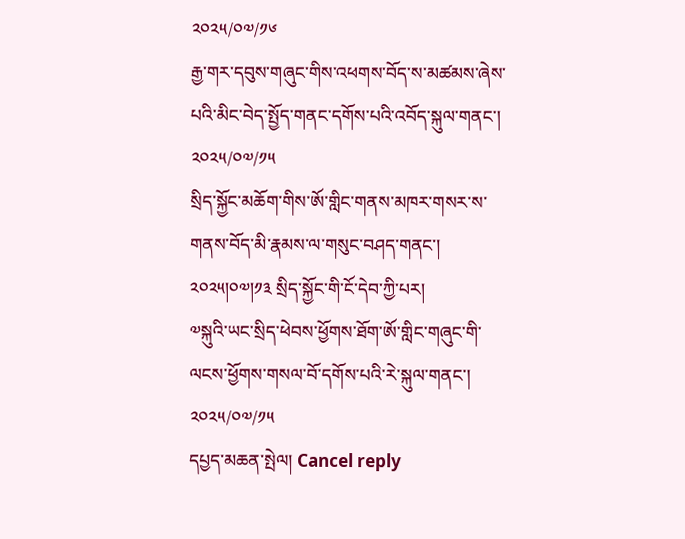༢༠༢༥/༠༧/༡༦
རྒྱ་གར་དབུས་གཞུང་གིས་འཕགས་བོད་ས་མཚམས་ཞེས་པའི་མིང་བེད་སྤྱོད་གནང་དགོས་པའི་འབོད་སྐུལ་གནང་།
༢༠༢༥/༠༧/༡༥
སྲིད་སྐྱོང་མཆོག་གིས་ཨོ་གླིང་གནས་མཁར་གསར་ས་གནས་བོད་མི་རྣམས་ལ་གསུང་བཤད་གནང་། ༢༠༢༥།༠༧།༡༣ སྲིད་སྐྱོང་གི་ངོ་དེབ་ཀྱི་པར།
༧སྐུའི་ཡང་སྲིད་ཕེབས་ཕྱོགས་ཐོག་ཨོ་གླིང་གཞུང་གི་ལངས་ཕྱོགས་གསལ་བོ་དགོས་པའི་རེ་སྐུལ་གནང་།
༢༠༢༥/༠༧/༡༥
དཔྱད་མཆན་སྤེལ། Cancel reply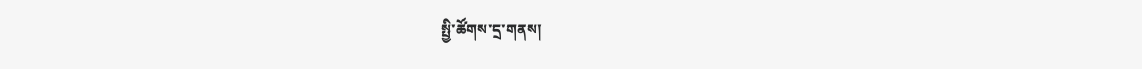སྤྱི་ཚོགས་དྲ་གནས།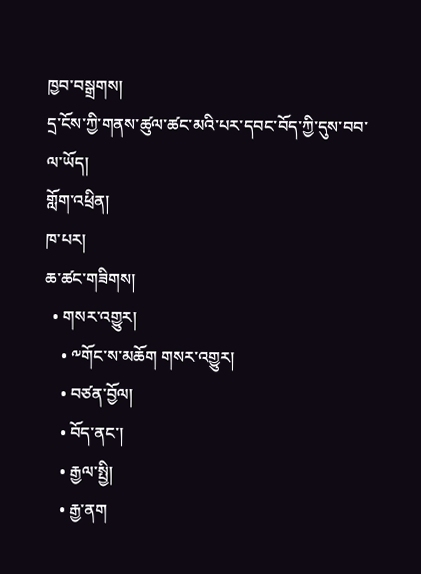ཁྱབ་བསྒྲགས།
དྲ་ངོས་ཀྱི་གནས་ཚུལ་ཚང་མའི་པར་དབང་བོད་ཀྱི་དུས་བབ་ལ་ཡོད།
གློག་འཕྲིན།
ཁ་པར།
ཆ་ཚང་གཟིགས།
  • གསར་འགྱུར།
    • ༸གོང་ས་མཆོག གསར་འགྱུར།
    • བཙན་བྱོལ།
    • བོད་ནང་།
    • རྒྱལ་སྤྱི།
    • རྒྱ་ནག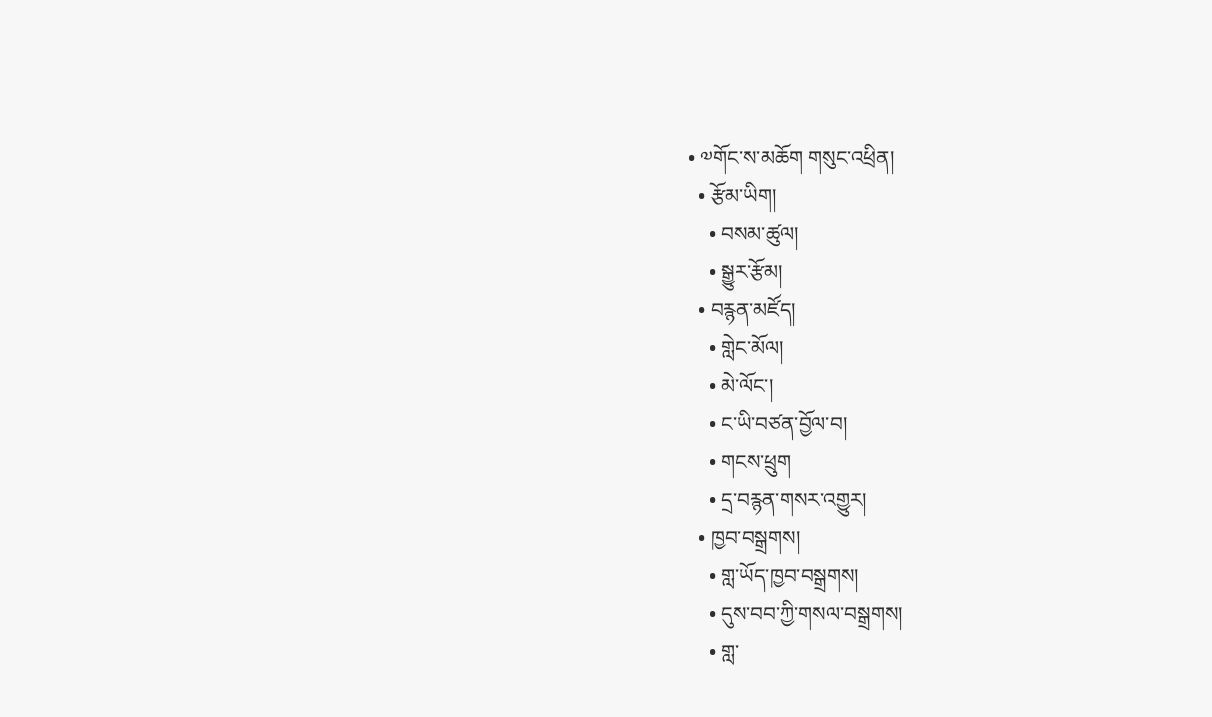• ༧གོང་ས་མཆོག གསུང་འཕྲིན།
  • རྩོམ་ཡིག།
    • བསམ་ཚུལ།
    • སྒྱུར་རྩོམ།
  • བརྙན་མཛོད།
    • གླེང་མོལ།
    • མེ་ལོང་།
    • ང་ཡི་བཙན་བྱོལ་བ།
    • གངས་ཕྲུག
    • དྲ་བརྙན་གསར་འགྱུར།
  • ཁྱབ་བསྒྲགས།
    • གླ་ཡོད་ཁྱབ་བསྒྲགས།
    • དུས་བབ་ཀྱི་གསལ་བསྒྲགས།
    • གླ་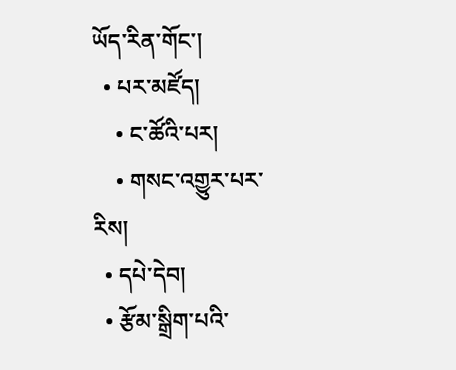ཡོད་རིན་གོང་།
  • པར་མཛོད།
    • ང་ཚོའི་པར།
    • གསང་འགྱུར་པར་རིས།
  • དཔེ་དེབ།
  • རྩོམ་སྒྲིག་པའི་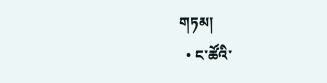གཏམ།
  • ང་ཚོའི་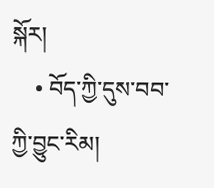སྐོར།
    • བོད་ཀྱི་དུས་བབ་ཀྱི་བྱུང་རིམ།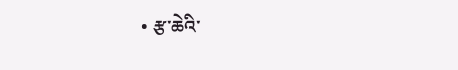• རྩ་ཆེའི་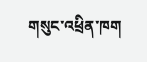གསུང་འཕྲིན་ཁག